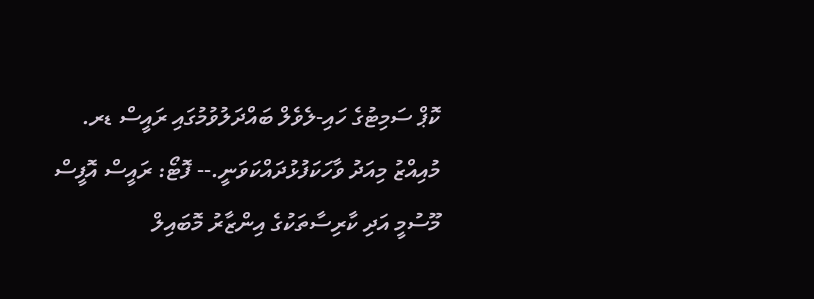ކޮޕް ސަމިޓުގެ ހައި-ލެވެލް ބައްދަލުވުމުގައި ރައީސް ޑރ. މުއިއްޒު މިއަދު ވާހަކަފުޅުދައްކަވަނީ.-- ފޮޓޯ: ރައީސް އޮފީސް
މޫސުމީ އަދި ކާރިސާތަކުގެ އިންޒާރު މޮބައިލް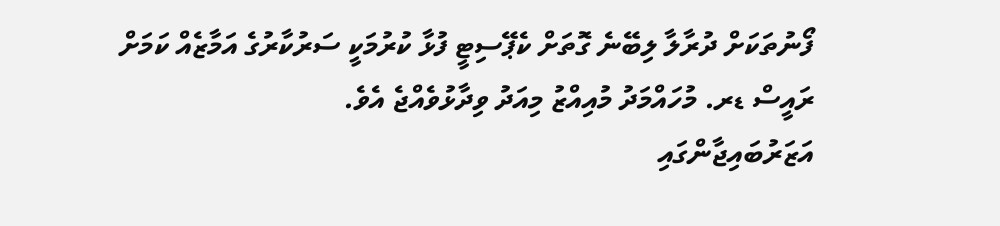ފޯނުތަކަށް ދުރާލާ ލިބޭނެ ގޮތަށް ކެޕޭސިޓީ ފުޅާ ކުރުމަކީ ސަރުކާރުގެ އަމާޒެއް ކަމަށް ރައީސް ޑރ. މުހައްމަދު މުއިއްޒު މިއަދު ވިދާޅުވެއްޖެ އެވެ.
އަޒަރުބައިޖާންގައި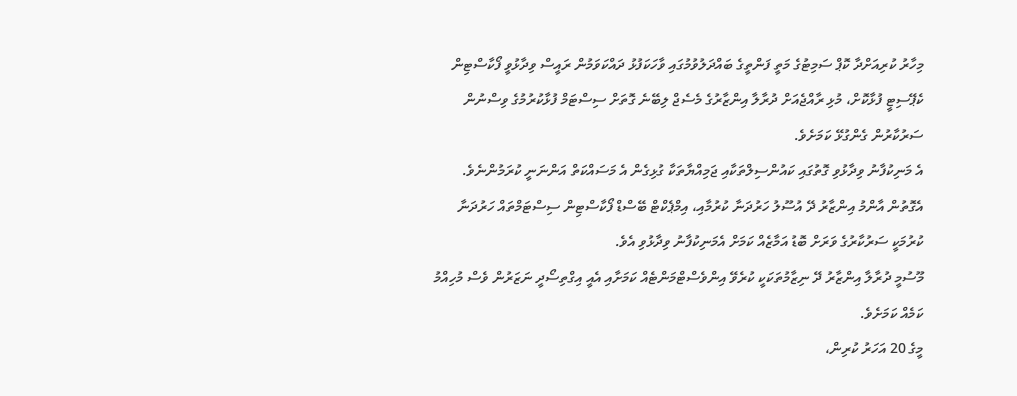މިހާރު ކުރިއަށްދާ ކޮޕް ސަމިޓުގެ މަތީ ފަންތީގެ ބައްދަލުވުމުގައި ވާހަކަފުޅު ދައްކަވަމުން ރައީސް ވިދާޅުވީ ފޯކާސްޓިން ކެޕޭސިޓީ ފުޅާކޮށް، މުޅި ރާއްޖެއަށް ދުރާލާ އިންޒާރުގެ މެސެޖް ލިބޭނެ ގޮތަށް ސިސްޓަމް ފުޅާކުރުމުގެ ވިސްނުން ސަރުކާރުން ގެންގުޅޭ ކަމަށެވެ.
އެ މަނިކުފާނު ވިދާޅުވި ގޮތުގައި ކައުންސިލްތަކާއި ޖަމިއްޔާތަކާ ގުޅިގެން އެ މަސައްކަތް އަންނަނީ ކުރަމުންނެވެ. އެގޮތުން އާންމު އިންޒާރު ދޭ އުސޫލު ހަރުދަނާ ކުރުމާއި، އިމްޕެކްޓް ބޭސްޑް ފޯކާސްޓިން ސިސްޓަމްތައް ހަރުދަނާ ކުރުމަކީ ސަރުކާރުގެ ވަރަށް ބޮޑު އަމާޒެއް ކަމަށް އެމަނިކުފާނު ވިދާޅުވި އެވެ.
މޫސުމީ ދުރާލާ އިންޒާރު ދޭ ނިޒާމުތަކަކީ ކުރެވޭ އިންވެސްޓްމަންޓެއް ކަމަށާއި އެއީ އިގްތިސޯދީ ނަޒަރުން ވެސް މުހިއްމު ކަމެއް ކަމަށެވެ.
މީގެ 20 އަހަރު ކުރިން،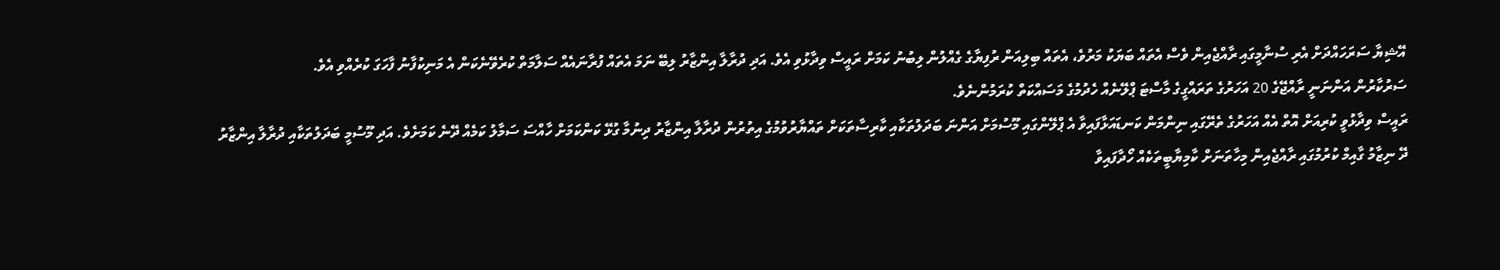އޭޝިޔާ ސަރަހައްދަށް އެރި ސުނާމީގައި ރާއްޖެއިން ވެސް އެތައް ބަޔަކު މަރުވެ، އެތައް ބިލިއަން ރުފިޔާގެ ގެއްލުން ލިބުނު ކަމަށް ރައީސް ވިދާޅުވި އެވެ. އަދި ދުރާލާ އިންޒާރު ލިބޭ ނަމަ އެތައް ފުރާނައެއް ސަލާމަތް ކުރެވޭނެކަން އެ މަނިކުފާނު ފާހަގަ ކުރެއްވި އެވެ.
ސަރުކާރުން އަންނަނީ ރާއްޖޭގެ 20 އަހަރުގެ ތަރައްގީގެ މާސްޓަ ޕްލޭނެއް ހެދުމުގެ މަސައްކަތް ކުރަމުންނެވެ.
ރައީސް ވިދާޅުވީ ކުރިއަށް އޮތް އެއް އަހަރުގެ ތެރޭގައި ނިންމަން ކަނޑައަޅާފައިވާ އެ ޕްލޭންގައި މޫސުމަށް އަންނަ ބަދަލުތަކާއި ކާރިސާތަކަށް ތައްޔާރުވުމުގެ އިތުރުން ދުރާލާ އިންޒާރު ދިނުމާ ގުޅޭ ކަންކަމަށް ހާއްސަ ސަމާލު ކަމެއް ދޭނެ ކަމަށެވެ. އަދި މޫސުމީ ބަދަލުތަކާއި ދުރާލާ އިންޒާރު ދޭ ނިޒާމު ގާއިމް ކުރުމުގައި ރާއްޖެއިން މިހާތަނަށް ކާމިޔާބީތަކެއް ހޯދާފައިވާ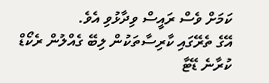ކަމަށް ވެސް ރައީސް ވިދާޅުވި އެވެ.
އޭގެ ތެރޭގައި ކާރިސާތަކުން ލިބޭ ގެއްލުން ރެކޯޑް ކުރާނެ ޑޭޓާ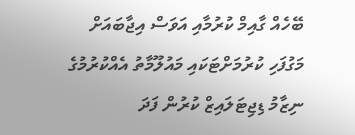ބޭހެއް ގާއިމް ކުރުމާއި އަވަސް އިޖާބައަށް މަގުފަހި ކުރުމަށްޓަކައި މައުލޫމާތު އެއްކުރުމުގެ ނިޒާމު ޑިޖިޓަލައިޒް ކުރުން ފަދަ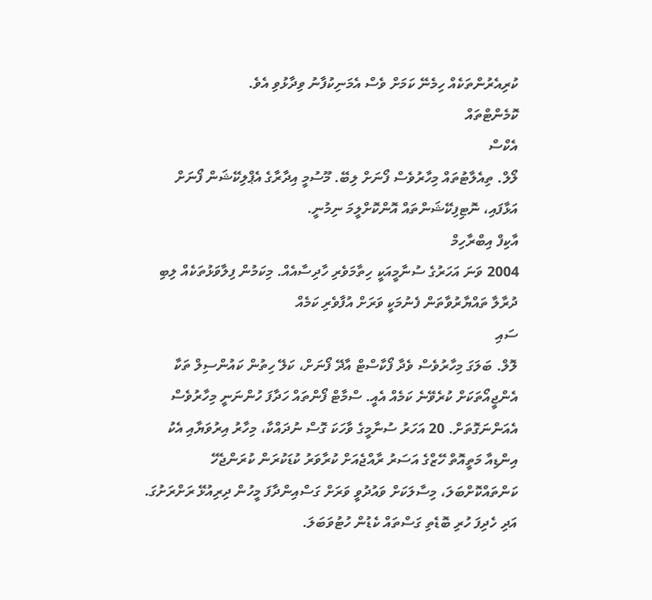ކުރިއެރުންތަކެއް ހިމެނޭ ކަމަށް ވެސް އެމަނިކުފާނު ވިދާޅުވި އެވެ.
ކޮމެންޓްތައް
އެކްސް
ލޯލް. ތިއެލާޓުތައް މިހާރުވެސް ފޯނަށް ލިބޭ. މޫސުމީ އިދާރާގެ އެޕްލިކޭޝަން ފޯނަށް އަޅާފައި، ނޮޓިފިކޭޝަންތައް އޮންކޮށްލީމަ ނިމުނީ.
އާކިފް އިބްރާހިމް
2004 ވަނަ އަހަރުގެ ސުނާމީއަކީ ހިތާމަވެރި ހާދިސާއެއް. މިކަމުން ފިލާވަޅުތަކެއް ލިބި ދުރާލާ ތައްޔާރުވާތަން ފެނުމަކީ ވަރަށް އުފާވެރި ކަމެއް
ސައި
ލޮލް. ބަލަގަ މިހާރުވެސް ވެދާ ފޯކާސްޓް އާދޭ ފޯނަށް، ކަލޭ ހިތުން ކައުންސިލް ތަކާ އެންޖީއޯތަކަށް ކުރެވޭނެ ކަމެއް އެއީ. ސްމާޓް ފޯންތައް ހަދާފަ ހުންނަނީ މިހާރުވެސް އެއަންނަގޮތަށް. 20 އަހަރު ސުނާމީގެ ވާހަކަ ގޮސް ނުދައްކާ، މިހާރު އިރުވަޔާއި އެކު އިންޑިއާ މަތީއޮތް ހޭޒްގެ އަސަރު ރާއްޖެއަށް ކުރާވަރު ކުޑަކުރަން ކުރަންޖެހޭ ކަންތައްކޮށްބަލަ، މިސާލަކަށް ވައުދުވީ ވަރަށް ގަސްއިންދާފަ މީހުން ދިރިއުޅޭ ރަށްރަށުގަ. އަދި ހެދިފަ ހުރި ބޮޑެތި ގަސްތައް ކެޑުން ހުޓުވަބަލަ.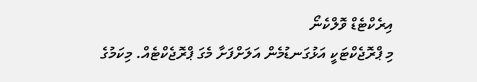އިރެކްޓެޑް ވޮލްކެނޯ
މި ޕްރޮޖެކްޓަކީ އަޅުގަނޑުމެން އަލަށްފަށާ މެގަ ޕްރޮޖެކްޓެއް. މިކަމުގެ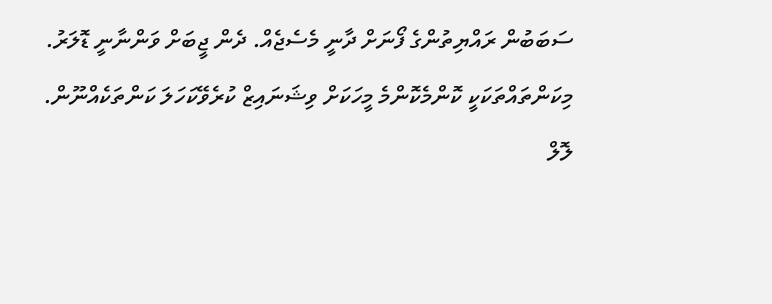ސަބަބުން ރައްޔިތުންގެ ފޯނަށް ދާނީ މެސެޖެއް. ދެން ޖީބަށް ވަންނާނީ ޑޮލަރު. މިކަންތައްތަކަކީ ކޮންމެކޮންމެ މީހަކަށް ވިޝަނައިޒް ކުރެވޭކަހަލަ ކަންތަކެއްނޫން.
ލޮލް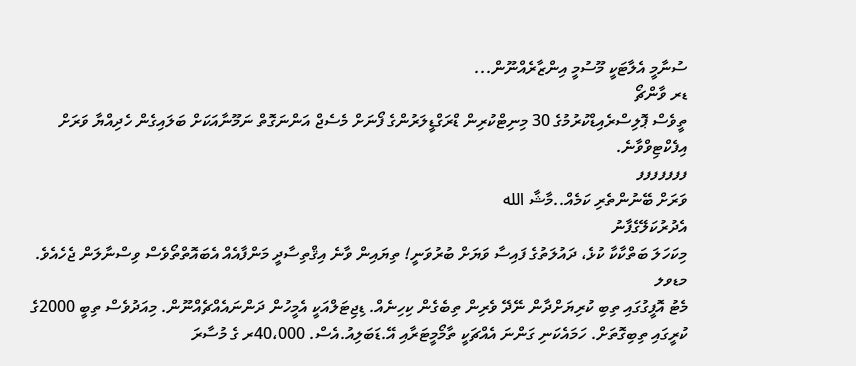ސުނާމީ އެލާޓަކީ މޫސުމީ އިންޒާރެއްނޫން...
ޑރ ވާންޗޯ
ތީވެސް ޕޮލިސްރެއިޑްކުރުމުގެ 30 މިނިޓްކުރިން ޑްރަގްޑީލަރުންގެ ފޯނަށް މެސެޖް އަންނަގޮތް ނަމޫނާއަކަށް ބަލައިގެން ހެދިއްޔާ ވަރަށް އިފެކްޓިވްވާނެ.
ފފފފފފފ
ވަރަށް ބޭނުންތެރި ކަމެއް..މާޝާ الله
އެދުރުކަލޭގެފާނު
މިކަހަލަ ބަތްކާކާ ކުޅެ، ދައުލަތުގެ ފައިސާ ވަޔަށް ބުރުވަނީ! ތިޔައިން ވާނެ އިޤްތިސާދީ މަންފާއެއް އެބައޮތްތޯވެސް ވިސްނާލަން ޖެހެއެވެ.
މޑވލ
މެޓު އޮފީގުގައި ތިބި ކުރިޔަށްދާން ނޭދޭ ވެރިން ތިބެގެން ކިހިނެއް. ޑިޖިޓަލްއަކީ އެމީހުން ދަންނައެއްޗެއްނޫން. މިއަދުވެސް ތިބީ 2000ގެ ކުރީގައި ތިބިގޮތަށް. ހަމައެކަނި ގަންނަ އެއްޗަކީ ތާމޯމީޓަރާއި އޭ.ޑަބަލިއު.އެސް. 40،000ރ ގެ މުސާރަ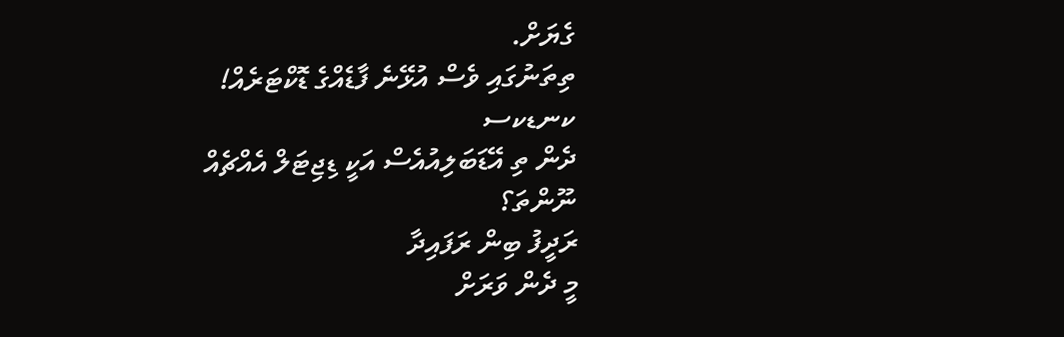ގެޔަށް.
ތިތަނުގައި ވެސް އުޅޭނެ ފާޑެއްގެ ޑޮކްޓަރެއް!
ކނޑކސ
ދެން ތި އޭޑަބަލިއުއެސް އަކީ ޑިޖިޓަލް އެއްޗެއް ނޫންތަ؟
ރަދީފު ބިން ރަފައިދާ
މީ ދެން ވަރަށް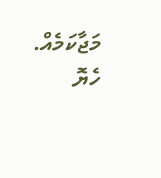މަޖާކަމެއް. ހެޔޮ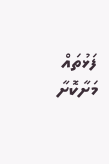ފަޅުތައް މަށާކޮށާ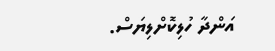އަންދާ ހުލިކޮށްލިޔަސް.